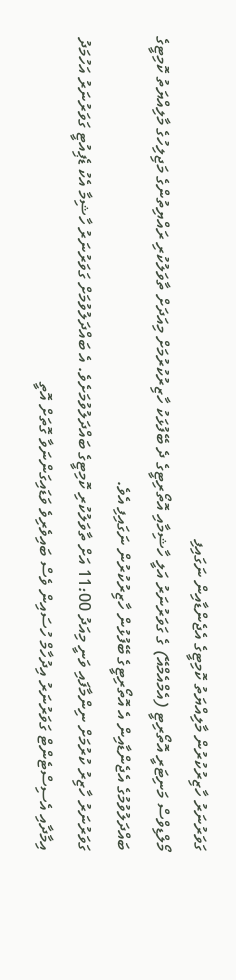ގަވަރުނަރު ހާޒިރުކުރުން މާލިއްޔަތު ކޮމިޓީގެ އެޖެންޑާއިން ނަގައިފި
މޯލްޑިވްސް މަނިޓަރީ އޮތޯރިޓީ (އެމްއެމްއޭ) ގެ ގަވަރުނަރު އަލީ ހާޝިމާއި އޮތޯރިޓީގެ ދެ ބޭފުޅަކު ހާޒިރުކުރުމަށް މިއަދަށް ތާވަލުކުރި ރައްޔިތުންގެ މަޖިލިހުގެ މާލިއްޔަތު ކޮމިޓީގެ ބައްދަލުވުމުގެ އެޖެންޑާއިން އެ އޮތޯރިޓީގެ ބޭފުޅުން ހާޒިރުކުރުން ނަގައިފި އެވެ.
ގަވަރުނަރު ހާޒިރު ކުރުމަށް ނިންމާފައި ވަނީ މިއަދު 11:00 އަށް ތާވަލުކުރި ކޮމިޓީގެ ބައްދަލުވުމަށެވެ. އެ ބައްދަލުވުމަށް ގަވަރުނަރު ހާޝިމާ އެކު ޑެޕިއުޓީ ގަވަރުނަރު އަހުމަދު އިމާދާއި އެސިސްޓެންޓް ގަވަރުނަރު އިދުހާމް ހުސައިން ވެސް ބައިވެރިވެ ވަޑައިގަންނަވާ ގޮތަށް އޮތީ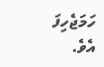ހަމަޖެހިފަ އެވެ.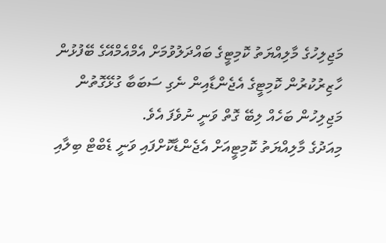މަޖިލިހުގެ މާލިއްޔަތު ކޮމިޓީގެ ބައްދަލުވުމަށް އެމްއެމްއޭގެ ބޭފުޅުން ހާޒިރުކުރުން ކޮމިޓީގެ އެޖެންޑާއިން ނެގި ސަބަބާ ގުޅޭގޮތުން މަޖިލިހުން ބަހެއް ލިބޭ ގޮތް ވަނީ ނުވެފަ އެވެ.
މިއަދުގެ މާލިއްޔަތު ކޮމިޓީއަށް އެޖެންޑާކޮށްފައި ވަނީ ޑެބްޓް ބިލާއި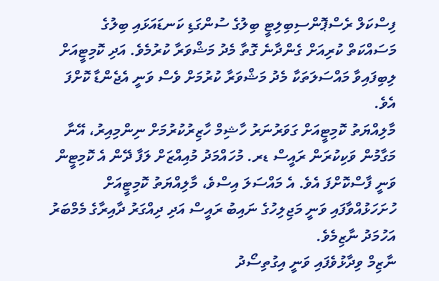ފިސްކަލް ރެސްޕޮންސިބިލިޓީ ބިލުގެ ސުންގަޑި ކަނޑައަޅައި ބިލުގެ މަސައްކަތް ކުރިއަށް ގެންދާނެ ގޮތާ މެދު މަޝްވަރާ ކުރުމެވެ. އަދި ކޮމިޓީއަށް ލިބިފައިވާ މައްސަލަތަކާ މެދު މަޝްވަރާ ކުރުމަށް ވެސް ވަނީ އެޖެންޑާ ކޮށްފަ އެވެ.
މާލިއްޔަތު ކޮމިޓީއަށް ގަވަރުނަރު ހާޝިމް ހާޒިރުކުރުމަށް ނިންމިއިރު، އޭނާ މަގާމުން ވަކިކުރަން ރައީސް ޑރ. މުހައްމަދު މުއިއްޒަށް ލަފާ ދޭން އެ ކޮމިޓީން ވަނީ ފާސްކޮށްފަ އެވެ. އެ މައްސަލަ އިސްވެ، މާލިއްޔަތު ކޮމިޓީއަށް ހުށަހަޅުއްވާފައި ވަނީ މަޖިލިހުގެ ނައިބު ރައީސް އަދި ދިއްގަރު ދާއިރާގެ މެމްބަރު އަހުމަދު ނާޒިމެވެ.
ނާޒިމް ވިދާޅުވެފައި ވަނީ އިގުތިސޯދު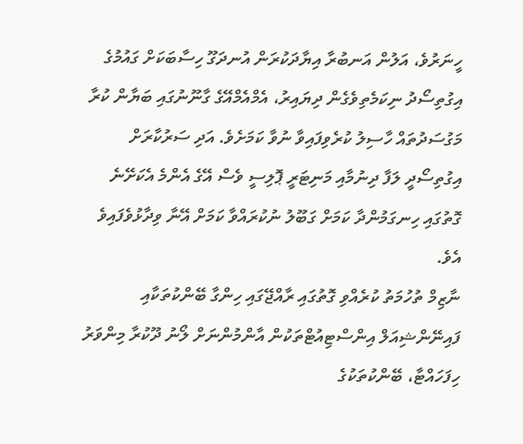ހީނަރުވެ، އަލުން އަނބުރާ އިޔާދަކުރަން އުނދަގޫ ހިސާބަކަށް ގައުމުގެ އިގުތިސޯދު ނިކަމެތިވެގެން ދިޔައިރު، އެމްއެމްއޭގެ ގާނޫނުގައި ބަޔާން ކުރާ މަގުސަދުތައް ހާސިލު ކުރެވިފައިވާ ނުވާ ކަމަށެވެ. އަދި ސަރުކާރަށް އިގުތިސޯދީ ލަފާ ދިނުމާއި މަނިޓަރީ ޕޮލިސީ ވެސް އޭގެ އެންމެ އެކަށޭނެ ގޮތުގައި ހިނގަމުންދާ ކަމަށް ގަބޫލު ނުކުރައްވާ ކަމަށް އޭނާ ވިދާޅުވެފައިވެ އެވެ.
ނާޒިމް ތުހުމަތު ކުރެއްވި ގޮތުގައި ރާއްޖޭގައި ހިންގާ ބޭންކުތަކާއި ފައިނޭންޝިއަލް އިންސްޓިއުޓްތަކުން އާންމުންނަށް ލޯނު ދޫކުރާ މިންވަރު ހިފަހައްޓާ، ބޭންކުތަކުގެ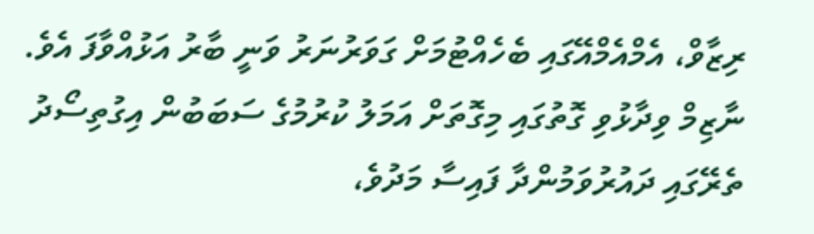ރިޒާވް، އެމްއެމްއޭގައި ބެހެއްޓުމަށް ގަވަރުނަރު ވަނީ ބާރު އަޅުއްވާފަ އެވެ. ނާޒިމް ވިދާޅުވި ގޮތުގައި މިގޮތަށް އަމަލު ކުރުމުގެ ސަބަބުން އިގުތިސޯދު ތެރޭގައި ދައުރުވަމުންދާ ފައިސާ މަދުވެ،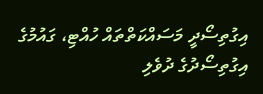އިގުތިސޯދީ މަސައްކަތްތައް ހުއްޓި، ގައުމުގެ އިގުތިސޯދުގެ ދުވެލި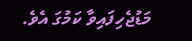މަޑުޖެހިފައިވާ ކަމުގަ އެވެ.